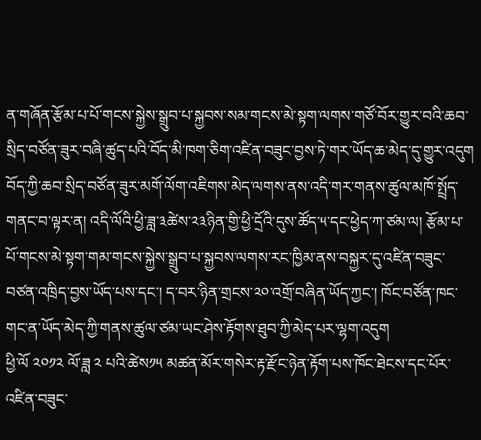ན་གཞོན་རྩོམ་པ་པོ་གངས་སྐྱེས་སྒྲུབ་པ་སྐྱབས་སམ་གངས་མེ་སྟག་ལགས་གཙོ་བོར་གྱུར་བའི་ཆབ་སྲིད་བཙོན་ཟུར་བཞི་ཚུད་པའི་བོད་མི་ཁག་ཅིག་འཛིན་བཟུང་བྱས་ཏེ་གར་ཡོད་ཆ་མེད་དུ་གྱུར་འདུག
བོད་ཀྱི་ཆབ་སྲིད་བཙོན་ཟུར་མགོ་ལོག་འཇིགས་མེད་ལགས་ནས་འདི་གར་གནས་ཚུལ་མཁོ་སྤྲོད་གནང་བ་ལྟར་ན། འདི་ལོའི་ཕྱི་ཟླ་༣ཚེས་༢༣ཉིན་གྱི་ཕྱི་དྲོའི་དུས་ཚོད་༥་དང་ཕྱེད་ཀ་ཙམ་ལ། རྩོམ་པ་པོ་གངས་མེ་སྟག་གམ་གངས་སྐྱེས་སྒྲུབ་པ་སྐྱབས་ལགས་རང་ཁྱིམ་ནས་བསྐྱར་དུ་འཛིན་བཟུང་བཙན་འཁྲིད་བྱས་ཡོད་པས་དང་། ད་བར་ཉིན་གྲངས་༢༠་འགྲོ་བཞིན་ཡོད་ཀྱང་། ཁོང་བཙོན་ཁང་གང་ན་ཡོད་མེད་ཀྱི་གནས་ཚུལ་ཙམ་ཡང་ཤེས་རྟོགས་ཐུབ་ཀྱི་མེད་པར་ལྷག་འདུག
ཕྱི་ལོ ༢༠༡༢ ལོ་ཟླ ༢ པའི་ཚེས༡༥ མཚན་མོར་གསེར་རྟ་རྫོང་ཉེན་རྟོག་པས་ཁོང་ཐེངས་དང་པོར་འཛིན་བཟུང་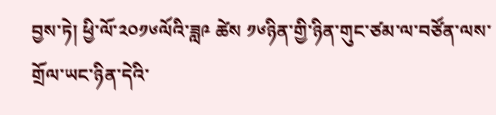བྱས་ཏེ། ཕྱི་ལོ་༢༠༡༦ལོའི་ཟླ༩ ཚེས ༡༦ཉིན་གྱི་ཉིན་གུང་ཙམ་ལ་བཙོན་ལས་གྲོལ་ཡང་ཉིན་དེའི་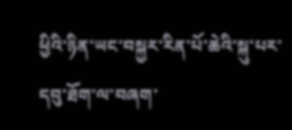ཕྱིའི་ཉིན་ཡང་བསྐྱར་རིན་པོ་ཆེའི་སྐུ་པར་དབུ་ཐོག་ལ་བཞག་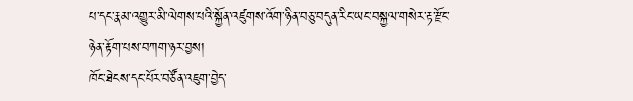པ་དང་རྣམ་འགྱུར་མི་ལེགས་པའི་སྐྱོན་འཛུགས་འོག་ཉིན་བཅུ་བདུན་རིང་ཡང་བསྐྱལ་གསེར་རྟ་རྫོང་ཉེན་རྟོག་པས་བཀག་ཉར་བྱས།
ཁོང་ཐེངས་དང་པོར་བཙོན་འཇུག་བྱེད་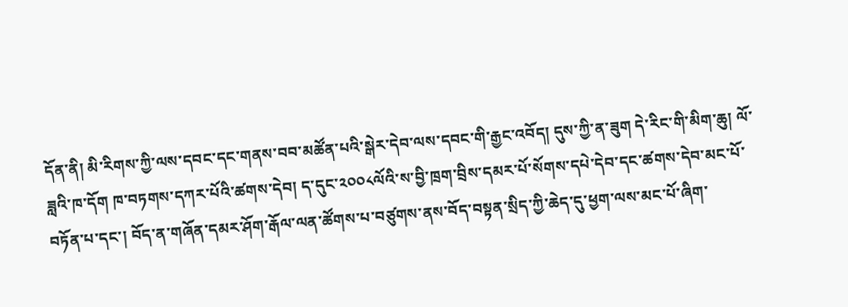དོན་ནི། མི་རིགས་ཀྱི་ལས་དབང་དང་གནས་བབ་མཚོན་པའི་སྒེར་དེབ་ལས་དབང་གི་རྒྱང་འབོད། དུས་ཀྱི་ན་ཟུག དེ་རིང་གི་མིག་ཆུ། ལོ་ཟླའི་ཁ་དོག ཁ་བཏགས་དཀར་པོའི་ཚགས་དེབ། ད་དུང་༢༠༠༨ལོའི་ས་བྱི་ཁྲག་བྲིས་དམར་པོ་སོགས་དཔེ་དེབ་དང་ཚགས་དེབ་མང་པོ་བཏོན་པ་དང་། བོད་ན་གཞོན་དམར་ཤོག་རྒོལ་ལན་ཚོགས་པ་བཙུགས་ནས་བོད་བསྟན་སྲིད་ཀྱི་ཆེད་དུ་ཕྱག་ལས་མང་པོ་ཞིག་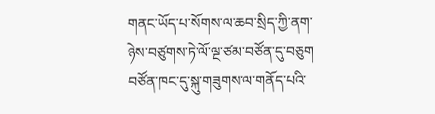གནང་ཡོད་པ་སོགས་ལ་ཆབ་སྲིད་ཀྱི་ནག་ཉེས་བཙུགས་ཏེ་ལོ་ལྔ་ཙམ་བཙོན་དུ་བཅུག
བཙོན་ཁང་དུ་སྐུ་གཟུགས་ལ་གནོད་པའི་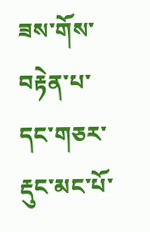ཟས་གོས་བརྟེན་པ་དང་གཅར་རྡུང་མང་པོ་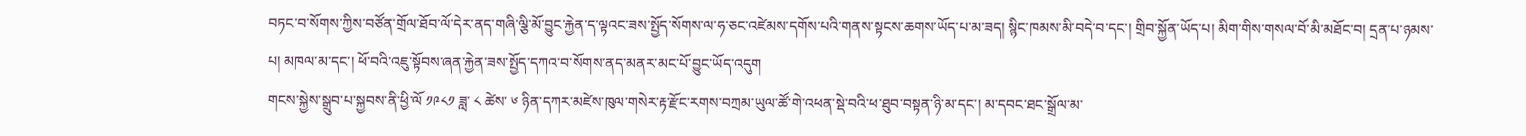བཏང་བ་སོགས་ཀྱིས་བཙོན་གྲོལ་ཐོབ་ལོ་དེར་ནད་གཞི་ལྕི་མོ་བྱུང་རྐྱེན་ད་ལྟའང་ཟས་སྤྱོད་སོགས་ལ་ཧ་ཅང་འཛེམས་དགོས་པའི་གནས་སྟངས་ཆགས་ཡོད་པ་མ་ཟད། སྙིང་ཁམས་མི་བདེ་བ་དང་། གྲིབ་སྐྱོན་ཡོད་པ། མིག་གིས་གསལ་བོ་མི་མཐོང་བ། དྲན་པ་ཉམས་པ། མཁལ་མ་དང་། ཕོ་བའི་འཇུ་སྟོབས་ཞན་རྐྱེན་ཟས་སྤྱོད་དཀའ་བ་སོགས་ནད་མནར་མང་པོ་བྱུང་ཡོད་འདུག
གངས་སྐྱེས་སྒྲུབ་པ་སྐྱབས་ནི་ཕྱི་ལོ ༡༩༨༡ ཟླ་ ༨ ཚེས་ ༦ ཉིན་དཀར་མཛེས་ཁུལ་གསེར་རྟ་རྫོང་རགས་བཀྲམ་ཡུལ་ཚོ་གེ་འཕན་སྡེ་བའི་ཕ་ཐུབ་བསྟན་ཉི་མ་དང་། མ་དབང་ཐང་སྒྲོལ་མ་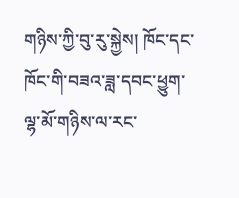གཉིས་ཀྱི་བུ་རུ་སྐྱེས། ཁོང་དང་ཁོང་གི་བཟའ་ཟླ་དབང་ཕྱུག་ལྷ་མོ་གཉིས་ལ་རང་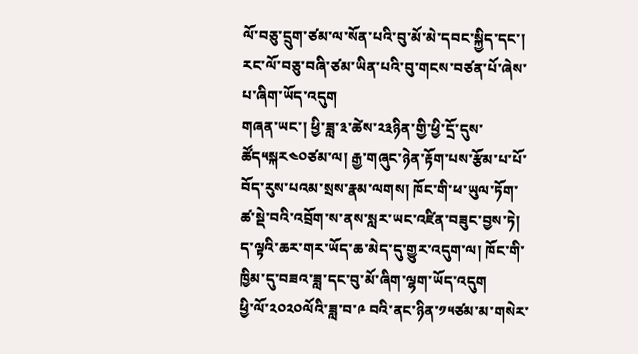ལོ་བཅུ་དྲུག་ཙམ་ལ་སོན་པའི་བུ་མོ་མེ་དབང་སྐྱིད་དང་། རང་ལོ་བཅུ་བཞི་ཙམ་ཡིན་པའི་བུ་གངས་བཙན་པོ་ཞེས་པ་ཞིག་ཡོད་འདུག
གཞན་ཡང་། ཕྱི་ཟླ་༣་ཚེས་༢༣ཉིན་གྱི་ཕྱི་དྲོ་དུས་ཚོད༥སྐར༤༠ཙམ་ལ། རྒྱ་གཞུང་ཉེན་རྟོག་པས་རྩོམ་པ་པོ་བོད་རུས་པའམ་སྲས་རྣམ་ལགས། ཁོང་གི་ཕ་ཡུལ་ཏོག་ཚ་སྡེ་བའི་འབྲོག་ས་ནས་སླར་ཡང་འཛིན་བཟུང་བྱས་ཏེ། ད་ལྟའི་ཆར་གར་ཡོད་ཆ་མེད་དུ་གྱུར་འདུག་ལ། ཁོང་གི་ཁྱིམ་དུ་བཟའ་ཟླ་དང་བུ་མོ་ཞིག་ལྷག་ཡོད་འདུག
ཕྱི་ལོ་༢༠༢༠ལོའི་ཟླ་བ་༩ བའི་ནང་ཉིན་༡༥ཙམ་མ་གསེར་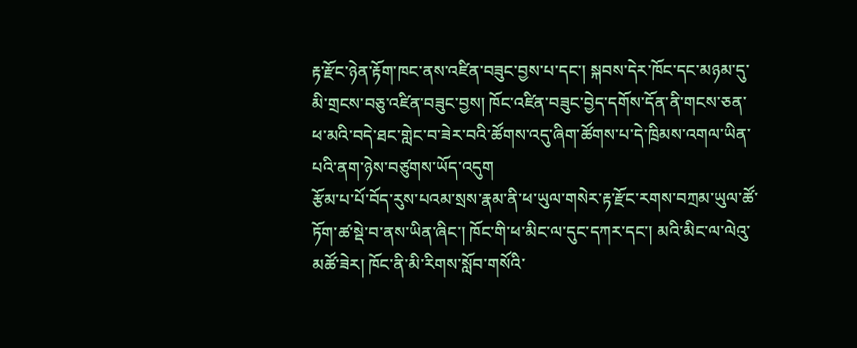རྟ་རྫོང་ཉེན་རྟོག་ཁང་ནས་འཛིན་བཟུང་བྱས་པ་དང་། སྐབས་དེར་ཁོང་དང་མཉམ་དུ་མི་གྲངས་བཅུ་འཛིན་བཟུང་བྱས། ཁོང་འཛིན་བཟུང་བྱེད་དགོས་དོན་ནི་གངས་ཅན་ཕ་མའི་བདེ་ཐང་གླེང་བ་ཟེར་བའི་ཚོགས་འདུ་ཞིག་ཚོགས་པ་དེ་ཁྲིམས་འགལ་ཡིན་པའི་ནག་ཉེས་བཙུགས་ཡོད་འདུག
རྩོམ་པ་པོ་བོད་རུས་པའམ་སྲས་རྣམ་ནི་ཕ་ཡུལ་གསེར་རྟ་རྫོང་རགས་བཀྲམ་ཡུལ་ཚོ་ཏོག་ཚ་སྡེ་བ་ནས་ཡིན་ཞིང་། ཁོང་གི་ཕ་མིང་ལ་དུང་དཀར་དང་། མའི་མིང་ལ་ལེའུ་མཚོ་ཟེར། ཁོང་ནི་མི་རིགས་སློབ་གསོའི་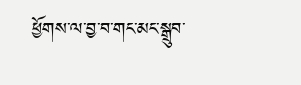ཕྱོགས་ལ་བྱ་བ་གང་མང་སྒྲུབ་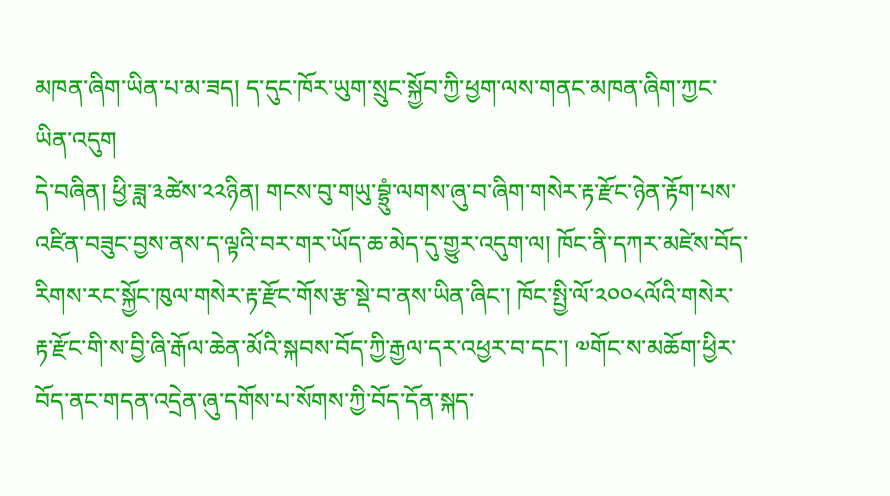མཁན་ཞིག་ཡིན་པ་མ་ཟད། ད་དུང་ཁོར་ཡུག་སྲུང་སྐྱོབ་ཀྱི་ཕྱག་ལས་གནང་མཁན་ཞིག་ཀྱང་ཡིན་འདུག
དེ་བཞིན། ཕྱི་ཟླ་༣ཚེས་༢༢ཉིན། གངས་བུ་གཡུ་བྷྲུཾ་ལགས་ཞུ་བ་ཞིག་གསེར་རྟ་རྫོང་ཉེན་རྟོག་པས་འཛིན་བཟུང་བྱས་ནས་ད་ལྟའི་བར་གར་ཡོད་ཆ་མེད་དུ་གྱུར་འདུག་ལ། ཁོང་ནི་དཀར་མཛེས་བོད་རིགས་རང་སྐྱོང་ཁུལ་གསེར་རྟ་རྫོང་གོས་རྩ་སྡེ་བ་ནས་ཡིན་ཞིང་། ཁོང་སྤྱི་ལོ་༢༠༠༨ལོའི་གསེར་རྟ་རྫོང་གི་ས་བྱི་ཞི་རྒོལ་ཆེན་མོའི་སྐབས་བོད་ཀྱི་རྒྱལ་དར་འཕྱར་བ་དང་། ༧གོང་ས་མཆོག་ཕྱིར་བོད་ནང་གདན་འདྲེན་ཞུ་དགོས་པ་སོགས་ཀྱི་བོད་དོན་སྐད་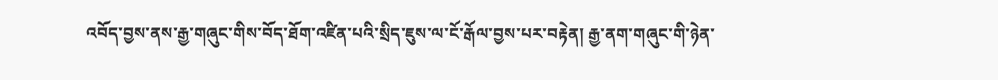འབོད་བྱས་ནས་རྒྱ་གཞུང་གིས་བོད་ཐོག་འཛིན་པའི་སྲིད་ཇུས་ལ་ངོ་རྒོལ་བྱས་པར་བརྟེན། རྒྱ་ནག་གཞུང་གི་ཉེན་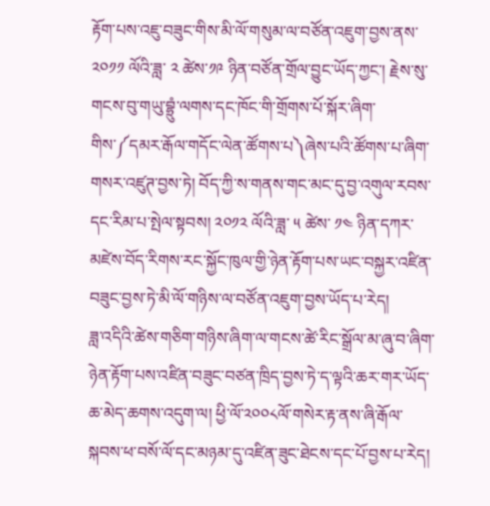རྟོག་པས་འཇུ་བཟུང་གིས་མི་ལོ་གསུམ་ལ་བཙོན་འཇུག་བྱས་ནས་༢༠༡༡ ལོའི་ཟླ་ ༢ ཚེས་༡༩ ཉིན་བཙོན་གྲོལ་བྱུང་ཡོད་ཀྱང་། རྗེས་སུ་གངས་བུ་གཡུ་བྷྲུཾ་ལགས་དང་ཁོང་གི་གྲོགས་པོ་སྐོར་ཞིག་གིས་༼དམར་རྒོལ་གདོང་ལེན་ཚོགས་པ༽ཞེས་པའི་ཚོགས་པ་ཞིག་གསར་འཛུཊ་བྱས་ཏེ། བོད་ཀྱི་ས་གནས་གང་མང་དུ་བྱ་འགུལ་རབས་དང་རིམ་པ་སྤེལ་སྟབས། ༢༠༡༢ ལོའི་ཟླ་ ༥ ཚེས་ ༡༤ ཉིན་དཀར་མཛེས་བོད་རིགས་རང་སྐྱོང་ཁུལ་གྱི་ཉེན་རྟོག་པས་ཡང་བསྐྱར་འཛིན་བཟུང་བྱས་ཏེ་མི་ལོ་གཉིས་ལ་བཙོན་འཇུག་བྱས་ཡོད་པ་རེད།
ཟླ་འདིའི་ཚེས་གཅིག་གཉིས་ཞིག་ལ་གངས་ཚེ་རིང་སྒྲོལ་མ་ཞུ་བ་ཞིག་ཉེན་རྟོག་པས་འཛིན་བཟུང་བཙན་ཁྲིད་བྱས་ཏེ་ད་ལྟའི་ཆར་གར་ཡོད་ཆ་མེད་ཆགས་འདུག་ལ། ཕྱི་ལོ་༢༠༠༨ལོ་གསེར་རྟ་ནས་ཞི་རྒོལ་སྐབས་ཕ་བསོ་ལོ་དང་མཉམ་དུ་འཛིན་ཟུང་ཐེངས་དང་པོ་བྱས་པ་རེད།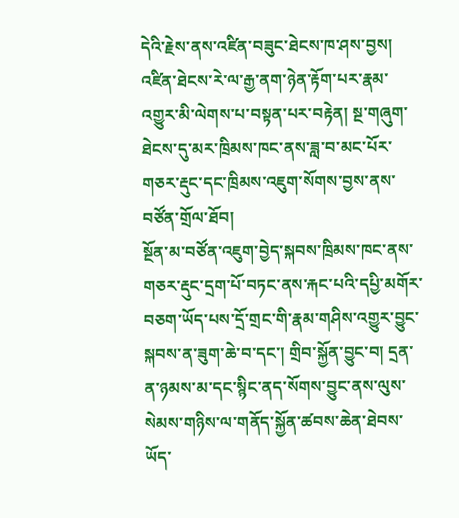དེའི་རྗེས་ནས་འཛིན་བཟུང་ཐེངས་ཁ་ཤས་བྱས། འཛིན་ཐེངས་རེ་ལ་རྒྱ་ནག་ཉེན་རྟོག་པར་རྣམ་འགྱུར་མི་ལེགས་པ་བསྟན་པར་བརྟེན། སྔ་གཞུག་ཐེངས་དུ་མར་ཁྲིམས་ཁང་ནས་ཟླ་བ་མང་པོར་གཅར་རྡུང་དང་ཁྲིམས་འཇུག་སོགས་བྱས་ནས་བཙོན་གྲོལ་ཐོབ།
སྔོན་མ་བཙོན་འཇུག་བྱེད་སྐབས་ཁྲིམས་ཁང་ནས་གཅར་རྡུང་དྲག་པོ་བཏང་ནས་རྐང་པའི་དཔྱི་མགོར་བཅག་ཡོད་པས་དྲོ་གྲང་གི་རྣམ་གཤིས་འགྱུར་བྱུང་སྐབས་ན་ཟུག་ཆེ་བ་དང་། གྲིབ་སྐྱོན་བྱུང་བ། དྲན་ན་ཉམས་མ་དང་སྙིང་ནད་སོགས་བྱུང་ནས་ལུས་སེམས་གཉིས་ལ་གནོད་སྐྱོན་ཚབས་ཆེན་ཐེབས་ཡོད་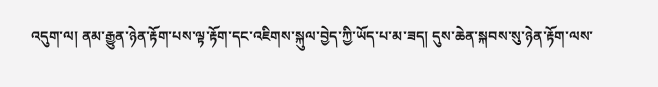འདུག་ལ། ནམ་རྒྱུན་ཉེན་རྟོག་པས་ལྟ་རྟོག་དང་འཇིགས་སྐུལ་བྱེད་ཀྱི་ཡོད་པ་མ་ཟད། དུས་ཆེན་སྐབས་སུ་ཉེན་རྟོག་ལས་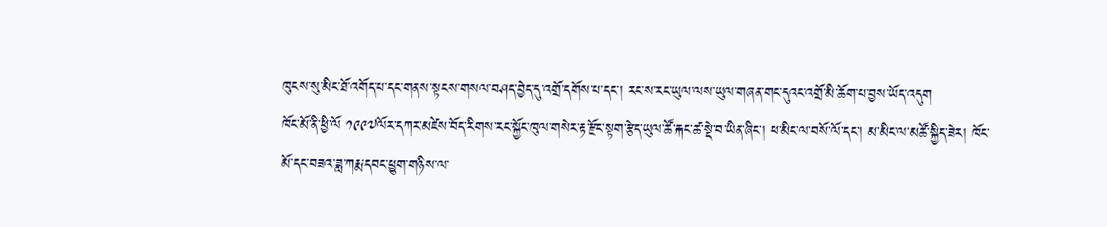ཁུངས་སུ་མིང་ཐོ་འགོད་པ་དང་གནས་སྟངས་གསལ་བཤད་བྱེད་དུ་འགྲོ་དགོས་པ་དང་། རང་ས་རང་ཡུལ་ལས་ཡུལ་གཞན་གང་དུའང་འགྲོ་མི་ཆོག་པ་བྱས་ཡོད་འདུག
ཁོང་མོ་ནི་ཕྱི་ལོ ༡༩༩༧ལོར་དཀར་མཛེས་བོད་རིགས་རང་སྐྱོང་ཁུལ་གསེར་རྟ་རྫོང་སྟག་རྩེད་ཡུལ་ཚོ་རྐང་ཚ་སྡེ་བ་ཡིན་ཞིང་། ཕ་མིང་ལ་བསོ་ལོ་དང་། མ་མིང་ལ་མཚོ་སྐྱིད་ཟེར། ཁོང་མོ་དང་བཟའ་ཟླ་ཀརྨ་དབང་ཕྱུག་གཉིས་ལ་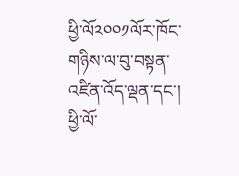ཕྱི་ལོ༢༠༠༡ལོར་ཁོང་གཉིས་ལ་བུ་བསྟན་འཛིན་འོད་ལྡན་དང་། ཕྱི་ལོ་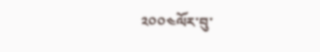༢༠༠༤ལོར་བུ་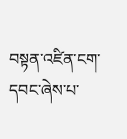བསྟན་འཛིན་ངག་དབང་ཞེས་པ་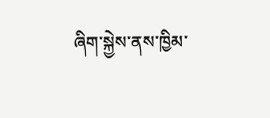ཞིག་སྐྱེས་ནས་ཁྱིམ་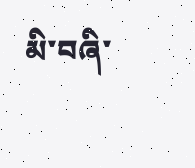མི་བཞི་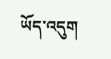ཡོད་འདུག